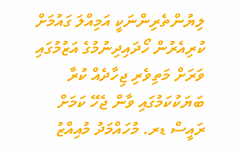ލިޔުންތެރިންނަކީ އަމިއްލަ ގައުމަށް ކުރިއެރުން ހޯދައިދިނުމުގެ އަޒުމުގައި ވަރަށް މަތިވެރި ޖިހާދެއް ކުރާ ބަޔަކުކަމުގައި ވާން ޖެހޭ ކަމަށް ރައީސް ޑރ. މުހައްމަދު މުއިއްޒު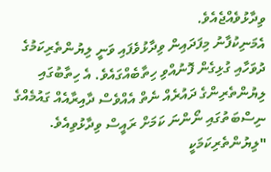ވިދާޅުވެއްޖެއެވެ.
އެމަނިކުފާނު މިފަދައިން ވިދާޅުވެފައި ވަނީ ލިޔުންތެރިކަމުގެ ދުވަހާއި ގުޅިގެން ފޮނުއްވި ހިތާބެއްގައެވެ. އެ ހިތާބުގައި ލިޔުންތެރިންގެ ދައުރެއް ނެތް އެއްވެސް ދާއިރާއެއް ގައުމެއްގެ ނިސްބަތުގައި ނޯންނަ ކަމަށް ރައީސް ވިދާޅުވިއެވެ.
"ލިޔުންތެރިކަމަކީ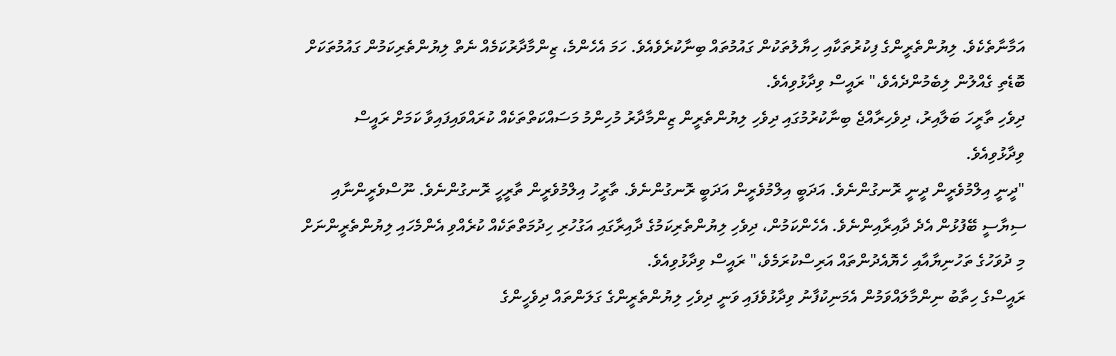އަމާނާތެކެވެ. ލިޔުންތެރީންގެ ފިކުރުތަކާއި ހިޔާލުތަކުން ގައުމުތައް ބިނާކުރެވެއެވެ. ހަމަ އެހެންމެ، ޒިންމާދާރުކަމެއް ނެތް ލިޔުންތެރިކަމުން ގައުމުތަކަށް ބޮޑެތި ގެއްލުން ލިބެމުންދެއެވެ،" ރައީސް ވިދާޅުވިއެވެ.
ދިވެހި ތާރީހަ ބަލާއިރު، ދިވެހިރާއްޖެ ބިނާކުރުމުގައި ދިވެހި ލިޔުންތެރީން ޒިންމާދާރު މުހިންމު މަސައްކަތްތަކެއް ކުރައްވައިފައިވާ ކަމަށް ރައީސް ވިދާޅުވިއެވެ.
"ދީނީ އިލްމުވެރީން ދީނީ ރޮނގުންނެވެ. އަދަބީ އިލްމުވެރީން އަދަބީ ރޮނގުންނެވެ. ތާރީހު އިލްމުވެރީން ތާރީހީ ރޮނގުންނެވެ. ނޫސްވެރީންނާއި ސިޔާސީ ބޭފުޅުން އެދެ ދާއިރާއިންނެވެ. އެހެންކަމުން، ދިވެހި ލިޔުންތެރިކަމުގެ ދާއިރާގައި އަގުހުރި ހިދުމަތްތަކެއް ކުރެއްވި އެންމެހައި ލިޔުންތެރީންނަށް މި ދުވަހުގެ ތަހުނިޔާއާއި ހެޔޮއެދުންތައް އަރިސްކުރަމެވެ،" ރައީސް ވިދާޅުވިއެވެ.
ރައީސްގެ ހިތާބު ނިންމާލައްވަމުން އެމަނިކުފާނު ވިދާޅުވެފައި ވަނީ ދިވެހި ލިޔުންތެރީންގެ ގަލަންތައް ދިވެހީންގެ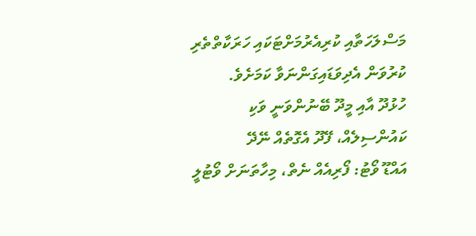މަސްލަހަތާއި ކުރިއެރުމަށްޓަކައި ހަރަކާތްތެރި ކުރުވަން އެދިވަޑައިގަންނަވާ ކަމަށެވެ.
ހުޅުދޫ އާއި މީދޫ ބޭނުންވަނީ ވަކި ކައުންސިލެއް، ފޭދޫ އެގޮތެއް ނޭދޭ
އައްޑޫ ވޯޓު: ފޯރިއެއް ނެތް، މިހާތަނަށް ވޯޓުލީ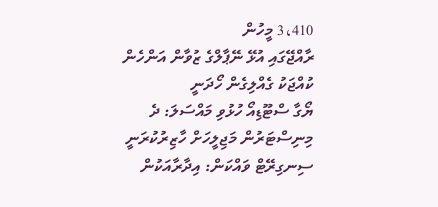3،410 މީހުން
ރާއްޖޭގައި އުޅޭ ނޭޕާލްގެ ޒުވާން އަންހެން ކުއްޖަކު ގެއްލިގެން ހޯދަނީ
ޔޯގާ ސްޓޫޑިއޯ ހުޅުވި މައްސަލަ: ދެ މިނިސްޓަރުން މަޖިލީހަށް ހާޒިރުކުރަނީ
ސިނގިރޭޓް ވައްކަން: އިދާރާއަކުން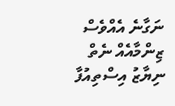ނަގާނެ އެއްވެސް ޒިންމާއެއް ނެތް
ނިޔާޒު އިސްތިއުފާ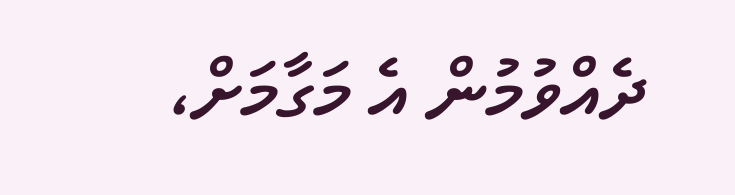ދެއްވުމުން އެ މަގާމަށް،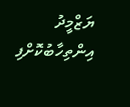ޔަޒްމީދު އިންތިހާބުކޮށްފި